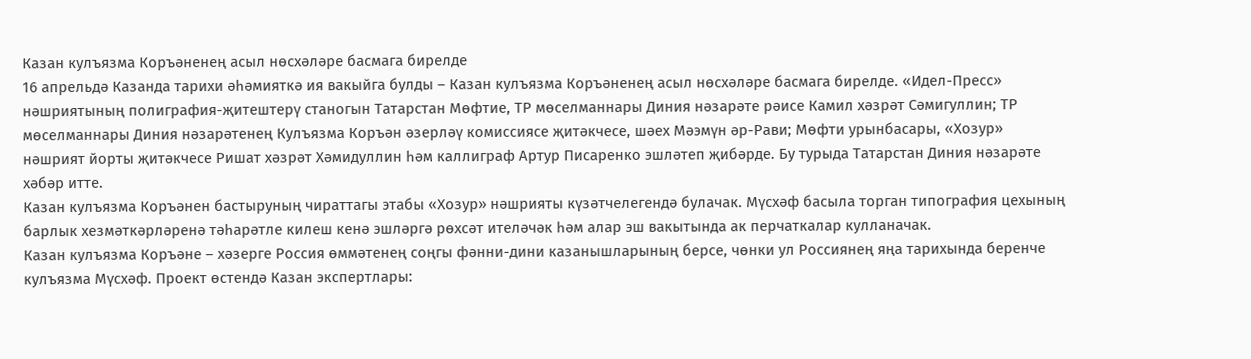Казан кулъязма Коръәненең асыл нөсхәләре басмага бирелде
16 апрельдә Казанда тарихи әһәмияткә ия вакыйга булды – Казан кулъязма Коръәненең асыл нөсхәләре басмага бирелде. «Идел-Пресс» нәшриятының полиграфия-җитештерү станогын Татарстан Мөфтие, ТР мөселманнары Диния нәзарәте рәисе Камил хәзрәт Сәмигуллин; ТР мөселманнары Диния нәзарәтенең Кулъязма Коръән әзерләү комиссиясе җитәкчесе, шәех Мәэмүн әр-Рави; Мөфти урынбасары, «Хозур» нәшрият йорты җитәкчесе Ришат хәзрәт Хәмидуллин һәм каллиграф Артур Писаренко эшләтеп җибәрде. Бу турыда Татарстан Диния нәзарәте хәбәр итте.
Казан кулъязма Коръәнен бастыруның чираттагы этабы «Хозур» нәшрияты күзәтчелегендә булачак. Мүсхәф басыла торган типография цехының барлык хезмәткәрләренә тәһарәтле килеш кенә эшләргә рөхсәт ителәчәк һәм алар эш вакытында ак перчаткалар кулланачак.
Казан кулъязма Коръәне – хәзерге Россия өммәтенең соңгы фәнни-дини казанышларының берсе, чөнки ул Россиянең яңа тарихында беренче кулъязма Мүсхәф. Проект өстендә Казан экспертлары: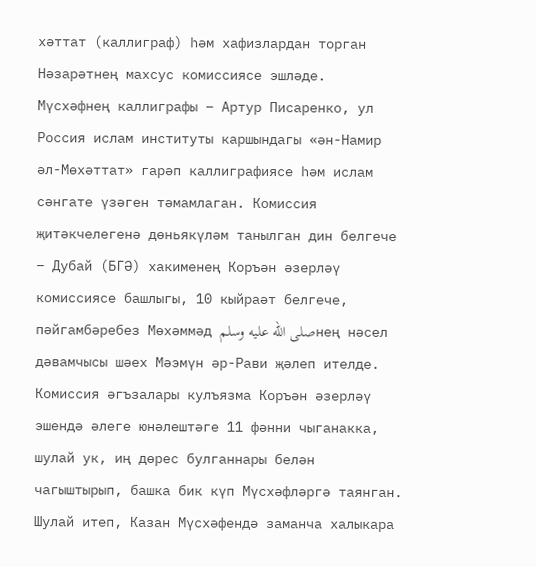хәттат (каллиграф) һәм хафизлардан торган Нәзарәтнең махсус комиссиясе эшләде.
Мүсхәфнең каллиграфы – Артур Писаренко, ул Россия ислам институты каршындагы «ән-Намир әл-Мөхәттат» гарәп каллиграфиясе һәм ислам сәнгате үзәген тәмамлаган. Комиссия җитәкчелегенә дөньякүләм танылган дин белгече – Дубай (БГӘ) хакименең Коръән әзерләү комиссиясе башлыгы, 10 кыйраәт белгече, пәйгамбәребез Мөхәммәд صلى الله عليه وسلمнең нәсел дәвамчысы шәех Мәэмүн әр-Рави җәлеп ителде.
Комиссия әгъзалары кулъязма Коръән әзерләү эшендә әлеге юнәлештәге 11 фәнни чыганакка, шулай ук, иң дөрес булганнары белән чагыштырып, башка бик күп Мүсхәфләргә таянган. Шулай итеп, Казан Мүсхәфендә заманча халыкара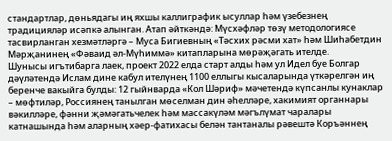стандартлар, дөньядагы иң яхшы каллиграфик ысуллар һәм үзебезнең традицияләр исәпкә алынган. Атап әйткәндә: Мүсхәфләр төзү методологиясе тасвирланган хезмәтләргә – Муса Бигиевның «Тәсхих рәсми хат» һәм Шиһабетдин Мәрҗанинең «Фәваид әл-Мүһиммә» китапларына мөрәҗәгать ителде.
Шунысы игътибарга лаек, проект 2022 елда старт алды һәм ул Идел буе Болгар дәүләтендә Ислам дине кабул ителүнең 1100 еллыгы кысаларында үткәрелгән иң беренче вакыйга булды: 12 гыйнварда «Кол Шәриф» мәчетендә күпсанлы кунаклар – мөфтиләр, Россиянең танылган мөселман дин әһелләре, хакимият органнары вәкилләре, фәнни җәмәгатьчелек һәм массакүләм мәгълүмат чаралары катнашында һәм аларның хәер-фатихасы белән тантаналы рәвештә Коръәннең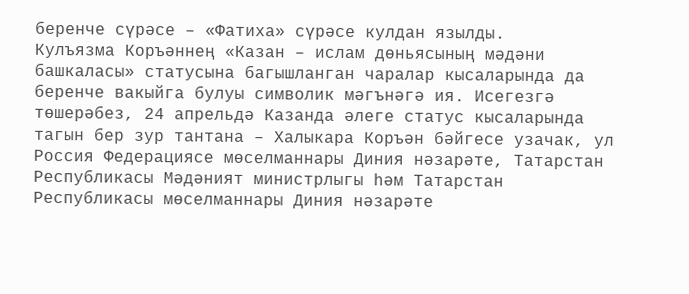беренче сүрәсе – «Фатиха» сүрәсе кулдан язылды.
Кулъязма Коръәннең «Казан – ислам дөньясының мәдәни башкаласы» статусына багышланган чаралар кысаларында да беренче вакыйга булуы символик мәгънәгә ия. Исегезгә төшерәбез, 24 апрельдә Казанда әлеге статус кысаларында тагын бер зур тантана – Халыкара Коръән бәйгесе узачак, ул Россия Федерациясе мөселманнары Диния нәзарәте, Татарстан Республикасы Мәдәният министрлыгы һәм Татарстан Республикасы мөселманнары Диния нәзарәте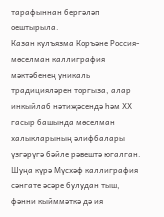тарафыннан бергәләп оештырыла.
Казан кулъязма Коръәне Россия-мөселман каллиграфия мәктәбенең уникаль традицияләрен торгыза, алар инкыйлаб нәтиҗәсендә һәм ХХ гасыр башында мөселман халыкларының әлифбалары үзгәрүгә бәйле рәвештә югалган. Шуңа күрә Мүсхәф каллиграфия сәнгате әсәре булудан тыш, фәнни кыйммәткә дә ия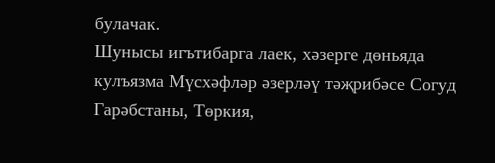булачак.
Шунысы игътибарга лаек, хәзерге дөньяда кулъязма Мүсхәфләр әзерләү тәҗрибәсе Согуд Гарәбстаны, Төркия,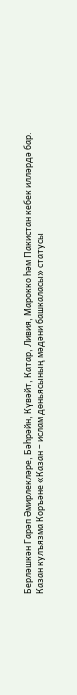Берләшкән Гарәп Әмирлекләре, Бәһрәйн, Күвәйт, Катар, Ливия, Марокко һәм Пакистан кебек илләрдә бар.
Казан кулъязма Коръәне «Казан – ислам дөньясының мәдәни башкаласы» статусы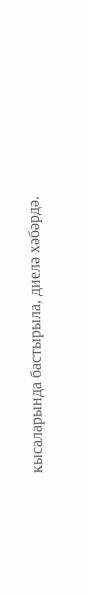кысаларында бастырыла, диелә хәбәрдә.